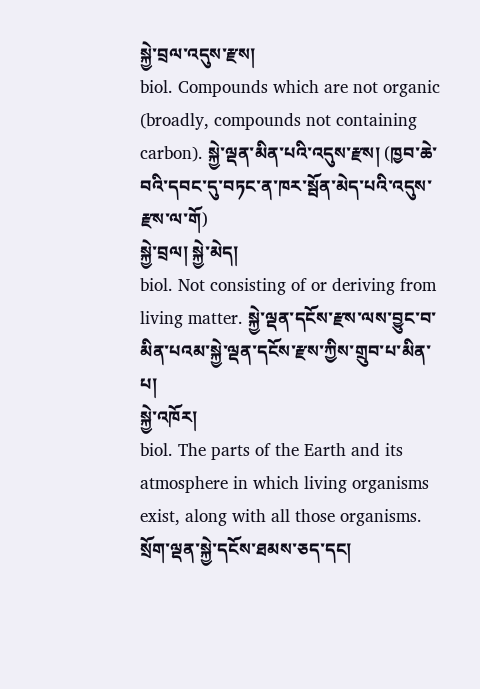སྐྱེ་བྲལ་འདུས་རྫས།
biol. Compounds which are not organic (broadly, compounds not containing carbon). སྐྱེ་ལྡན་མིན་པའི་འདུས་རྫས། (ཁྱབ་ཆེ་བའི་དབང་དུ་བཏང་ན་ཁར་སྦོན་མེད་པའི་འདུས་རྫས་ལ་གོ)
སྐྱེ་བྲལ། སྐྱེ་མེད།
biol. Not consisting of or deriving from living matter. སྐྱེ་ལྡན་དངོས་རྫས་ལས་བྱུང་བ་མིན་པའམ་སྐྱེ་ལྡན་དངོས་རྫས་ཀྱིས་གྲུབ་པ་མིན་པ།
སྐྱེ་འཁོར།
biol. The parts of the Earth and its atmosphere in which living organisms exist, along with all those organisms. སྲོག་ལྡན་སྐྱེ་དངོས་ཐམས་ཅད་དང།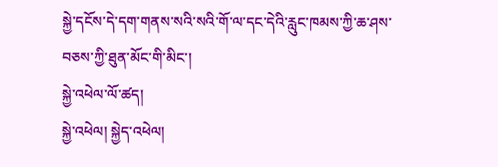སྐྱེ་དངོས་དེ་དག་གནས་སའི་སའི་གོ་ལ་དང་དེའི་རླུང་ཁམས་ཀྱི་ཆ་ཤས་བཅས་ཀྱི་ཐུན་མོང་གི་མིང་།
སྐྱེ་འཕེལ་ལོ་ཚད།
སྐྱེ་འཕེལ། སྐྱེད་འཕེལ།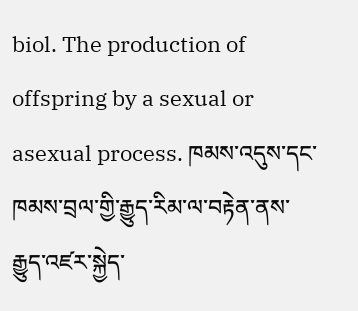biol. The production of offspring by a sexual or asexual process. ཁམས་འདུས་དང་ཁམས་བྲལ་གྱི་རྒྱུད་རིམ་ལ་བརྟེན་ནས་རྒྱུད་འཛར་སྐྱེད་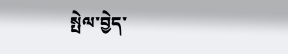སྤེལ་བྱེད་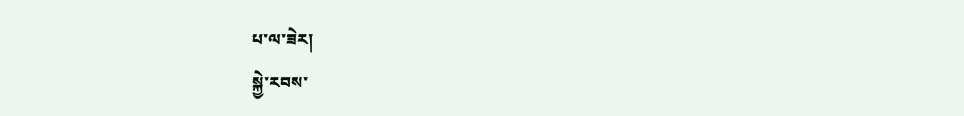པ་ལ་ཟེར།
སྐྱེ་རབས་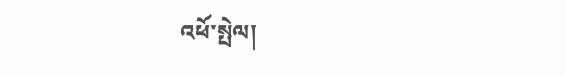འཕོ་སྤེལ།